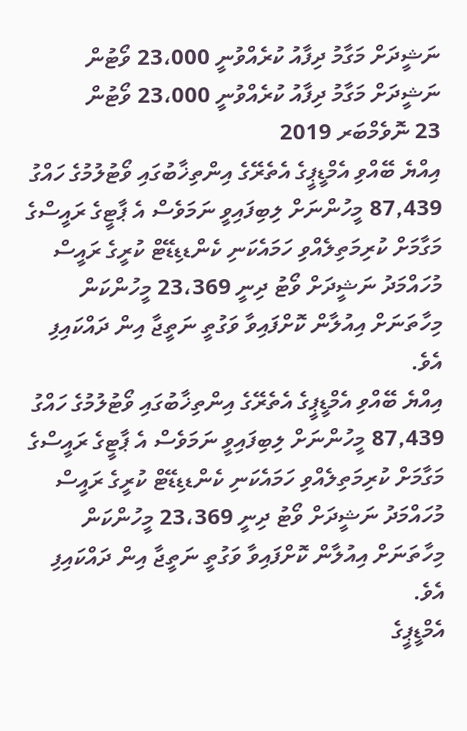ނަޝީދަށް މަގާމު ދިފާއު ކުރެއްވުނީ 23،000 ވޯޓުން
ނަޝީދަށް މަގާމު ދިފާއު ކުރެއްވުނީ 23،000 ވޯޓުން
23 ނޮވެމްބަރ 2019
އިއްޔެ ބޭއްވި އެމްޑީޕީގެ އެތެރޭގެ އިންތިޚާބުގައި ވޯޓުލުމުގެ ހައްގު 87,439 މީހުންނަށް ލިބިފައިވީ ނަމަވެސް އެ ޕާޓީގެ ރައީސްގެ މަގާމަށް ކުރިމަތިލެއްވި ހަމައެކަނި ކެންޑޑިޑޭޓް ކުރީގެ ރައީސް މުހައްމަދު ނަޝީދަށް ވޯޓު ދިނީ 23،369 މީހުންކަން މިހާތަނަށް އިއުލާން ކޮށްފައިވާ ވަގުތީ ނަތީޖާ އިން ދައްކައިފި އެވެ.
އިއްޔެ ބޭއްވި އެމްޑީޕީގެ އެތެރޭގެ އިންތިޚާބުގައި ވޯޓުލުމުގެ ހައްގު 87,439 މީހުންނަށް ލިބިފައިވީ ނަމަވެސް އެ ޕާޓީގެ ރައީސްގެ މަގާމަށް ކުރިމަތިލެއްވި ހަމައެކަނި ކެންޑޑިޑޭޓް ކުރީގެ ރައީސް މުހައްމަދު ނަޝީދަށް ވޯޓު ދިނީ 23،369 މީހުންކަން މިހާތަނަށް އިއުލާން ކޮށްފައިވާ ވަގުތީ ނަތީޖާ އިން ދައްކައިފި އެވެ.
އެމްޑީޕީގެ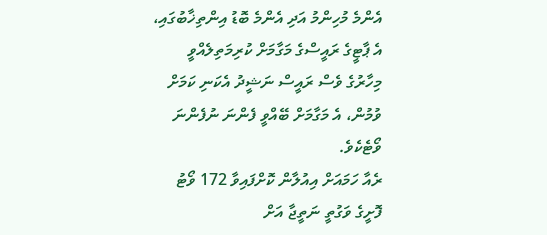އެންމެ މުހިންމު އަދި އެންމެ ބޮޑު އިންތިޚާބުގައި، އެ ޕާޓީގެ ރައީސްގެ މަގާމަށް ކުރިމަތިލެއްވީ މިހާރުގެ ވެސް ރައީސް ނަޝީދު އެކަނި ކަމަށް ވުމުން، އެ މަގާމަށް ބޭއްވީ ފެންނަ ނުފެންނަ ވޯޓެކެވެ.
ރެއާ ހަމައަށް އިއުލާން ކޮށްފައިވާ 172 ވޯޓު ފޮށީގެ ވަގުތީ ނަތީޖާ އަށް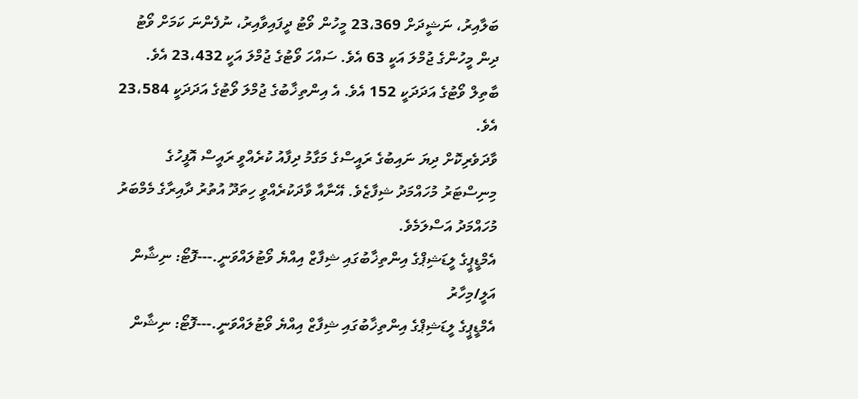ބަލާއިރު، ނަޝީދަށް 23،369 މީހުން ވޯޓު ދީފައިވާއިރު، ނުފެންނަ ކަމަށް ވޯޓު ދިން މީހުންގެ ޖުމްލަ އަކީ 63 އެވެ. ސައްހަ ވޯޓުގެ ޖުމްލަ އަކީ 23،432 އެވެ. ބާތިލް ވޯޓުގެ އަދަދަކީ 152 އެވެ. އެ އިންތިޚާބުގެ ޖުމްލަ ވޯޓުގެ އަދަދަކީ 23،584 އެވެ.
ވާދަވެރިކޮށް ދިޔަ ނައިބުގެ ރައީސްގެ މަގާމު ދިފާއު ކުރެއްވީ ރައީސް އޮފީހުގެ މިނިސްޓަރު މުހައްމަދު ޝިފާޒެވެ. އޭނާއާ ވާދަކުރެއްވީ ހިތަދޫ އުތުރު ދާއިރާގެ މެމްބަރު މުހައްމަދު އަސްލަމެވެ.
އެމްޑީޕީގެ ލީޑަޝިޕްގެ އިންތިޚާބުގައި ޝިފާޒް އިއްޔެ ވޯޓުލައްވަނީ.---ފޮޓޯ: ނިޝާން އަލީ/މިހާރު
އެމްޑީޕީގެ ލީޑަޝިޕްގެ އިންތިޚާބުގައި ޝިފާޒް އިއްޔެ ވޯޓުލައްވަނީ.---ފޮޓޯ: ނިޝާން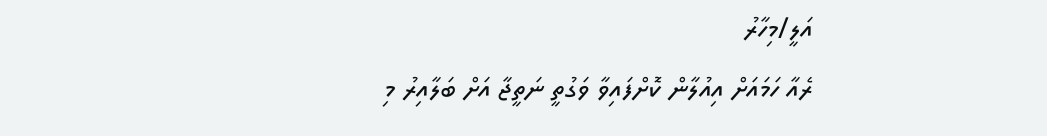އަލީ/މިހާރު
ރެއާ ހަމައަށް އިއުލާން ކޮށްފައިވާ ވަގުތީ ނަތީޖާ އަށް ބަލާއިރު މި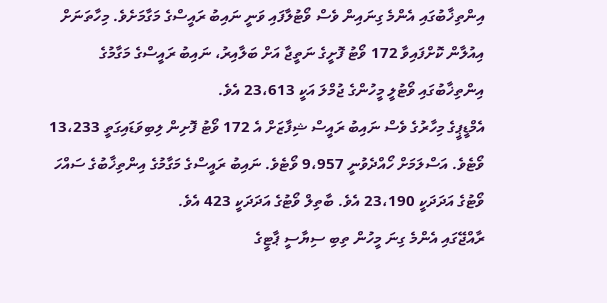އިންތިޚާބުގައި އެންމެ ގިނައިން ވެސް ވޯޓުލާފައި ވަނީ ނައިބު ރައީސްގެ މަގާމަށެވެ. މިހާތަނަށް އިއުލާން ކޮށްފައިވާ 172 ވޯޓު ފޮށީގެ ނަތީޖާ އަށް ބަލާއިރު، ނައިބު ރައީސްގެ މަގާމުގެ އިންތިޚާބުގައި ވޯޓުލީ މީހުންގެ ޖުމްލަ އަކީ 23،613 އެވެ.
އެމްޑީޕީގެ މިހާރުގެ ވެސް ނައިބު ރައީސް ޝިފާޒަށް އެ 172 ވޯޓު ފޮށިން ލިބިވަޑައިގަތީ 13،233 ވޯޓެވެ. އަސްލަމަށް ހޯއްދެވުނީ 9،957 ވޯޓެވެ. ނައިބު ރައީސްގެ މަގާމުގެ އިންތިޚާބުގެ ސައްހަ ވޯޓުގެ އަދަދަކީ 23،190 އެވެ. ބާތިލް ވޯޓުގެ އަދަދަކީ 423 އެވެ.
ރާއްޖޭގައި އެންމެ ގިނަ މީހުން ތިބި ސިޔާސީ ޕާޓީގެ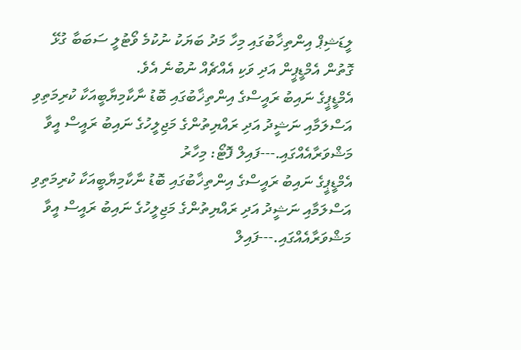ލީޑަޝިޕް އިންތިޚާބުގައި މިހާ މަދު ބަޔަކު ނުކުމެ ވޯޓުލީ ސަބަބާ ގުޅޭ ގޮތުން އެމްޑީޕީން އަދި ވަކި އެއްޗެއް ނުބުނެ އެވެ.
އެމްޑީޕީގެ ނައިބު ރައީސްގެ އިންތިޚާބުގައި ބޮޑު ނާކާމިޔާބީއަކާ ކުރިމަތިވި އަސްލަމާއި ނަޝީދު އަދި ރައްޔިތުންގެ މަޖިލީހުގެ ނައިބު ރައީސް އީވާ މަޝްވަރާއެއްގައި.---ފައިލް ފޮޓޯ: މިހާރު
އެމްޑީޕީގެ ނައިބު ރައީސްގެ އިންތިޚާބުގައި ބޮޑު ނާކާމިޔާބީއަކާ ކުރިމަތިވި އަސްލަމާއި ނަޝީދު އަދި ރައްޔިތުންގެ މަޖިލީހުގެ ނައިބު ރައީސް އީވާ މަޝްވަރާއެއްގައި.---ފައިލް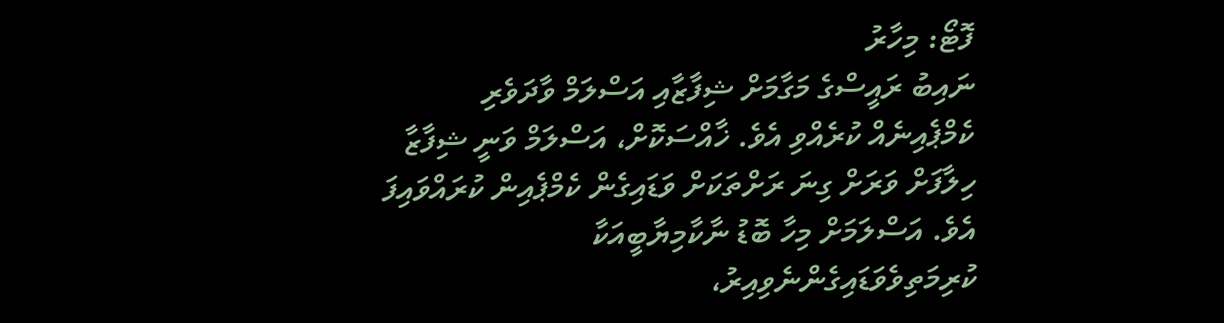ފޮޓޯ: މިހާރު
ނައިބު ރައީސްގެ މަގާމަށް ޝިފާޒާއި އަސްލަމް ވާދަވެރި ކެމްޕެއިނެއް ކުރެއްވި އެވެ. ޚާއްސަކޮށް، އަސްލަމް ވަނީ ޝިފާޒާ ހިލާފަށް ވަރަށް ގިނަ ރަށްތަކަށް ވަޑައިގެން ކެމްޕެއިން ކުރައްވައިފަ އެވެ. އަސްލަމަށް މިހާ ބޮޑު ނާކާމިޔާބީއަކާ ކުރިމަތިވެވަޑައިގެންނެވިއިރު،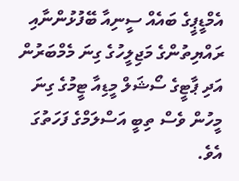އެމްޑީޕީގެ ބައެއް ސީނިއާ ބޭފުޅުންނާއި ރައްޔިތުންގެ މަޖިލީހުގެ ގިނަ މެމްބަރުން އަދި ޕާޓީގެ ސޯޝަލް މީޑިއާ ޓީމުގެ ގިނަ މީހުން ވެސް ތިބީ އަސްލަމްގެ ފަހަތުގަ އެވެ.